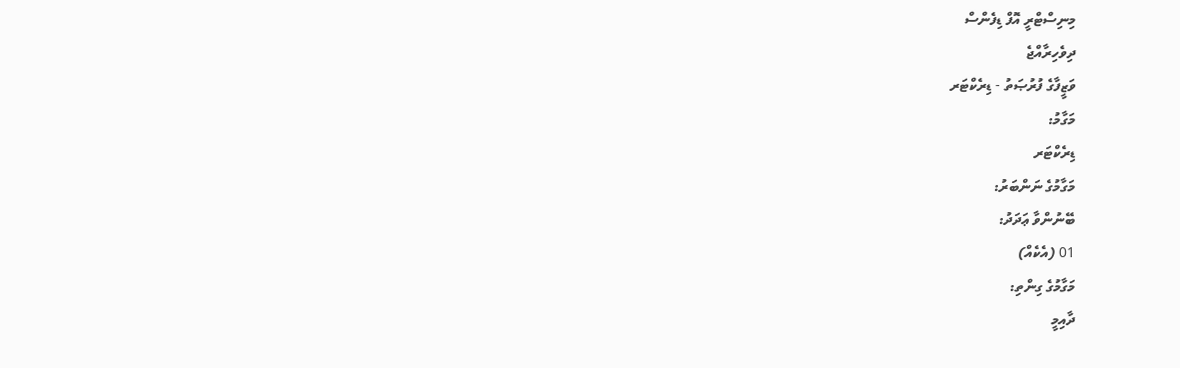މިނިސްޓްރީ އޮފް ޑިފެންސް
ދިވެހިރާއްޖެ
ވަޒީފާގެ ފުރުޞަތު - ޑިރެކްޓަރ
މަގާމު:
ޑިރެކްޓަރ
މަގާމުގެ ނަންބަރު:
ބޭނުންވާ ޢަދަދު:
01 (އެކެއް)
މަގާމުގެ ގިންތި:
ދާއިމީ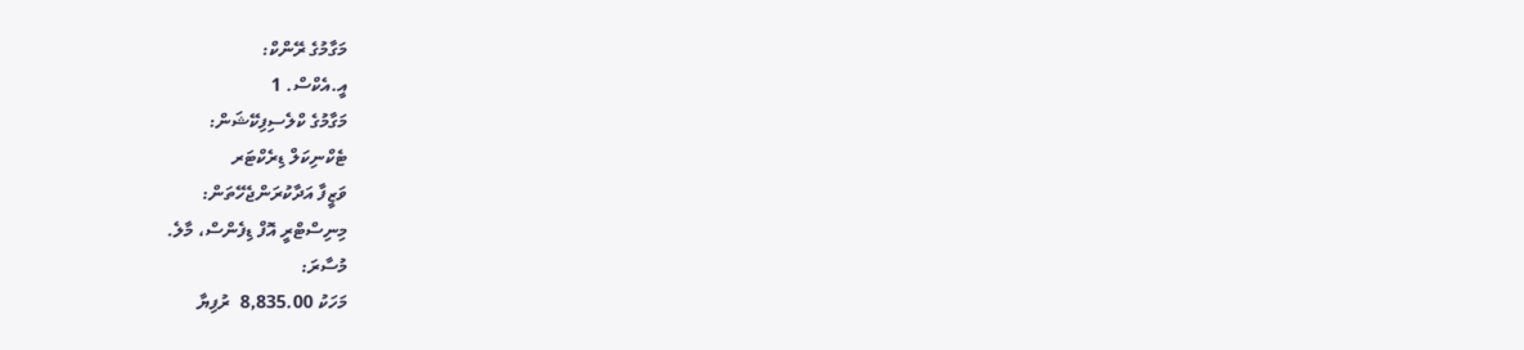މަގާމުގެ ރޭންކް:
އީ.އެކްސް. 1
މަގާމުގެ ކްލެސިފިކޭޝަން:
ޓެކްނިކަލް ޑިރެކްޓަރ
ވަޒީފާ އަދާކުރަންޖެހޭތަން:
މިނިސްޓްރީ އޮފް ޑިފެންސް، މާލެ.
މުސާރަ:
މަހަކު 8,835.00  ރުފިޔާ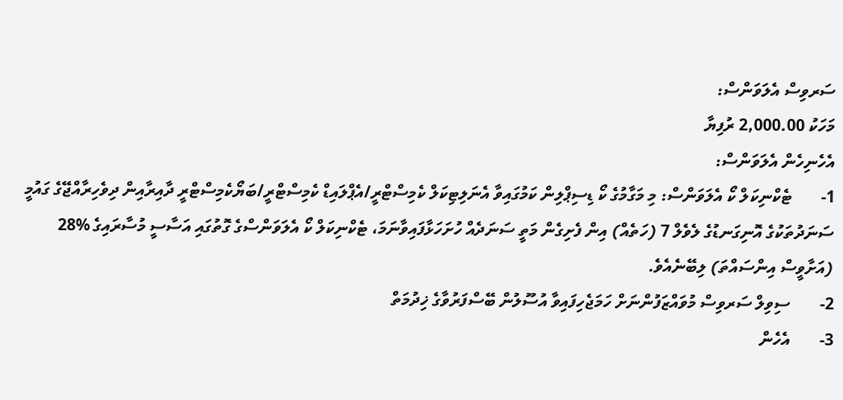ސަރވިސް އެލަވަންސް:
މަހަކު 2,000.00 ރުފިޔާ
އެހެނިހެން އެލަވަންސް:
1-       ޓެކްނިކަލް ކޯ އެލަވަންސް: މި މަގާމުގެ ކޯ ޑިސިޕްލިން ކަމުގައިވާ އެނަލިޓިކަލް ކެމިސްޓްރީ/އެޕްލައިޑް ކެމިސްޓްރީ/ބަޔޯކެމިސްޓްރީ ދާއިރާއިން ދިވެހިރާއްޖޭގެ ގައުމީ ސަނަދުތަކުގެ އޮނިގަނޑުގެ ލެވެލް 7 (ހަތެއް) އިން ފެށިގެން މަތީ ސަނަދެއް ހުށަހަޅާފައިވާނަމަ، ޓެކްނިކަލް ކޯ އެލަވަންސްގެ ގޮތުގައި އަސާސީ މުސާރައިގެ %28 (އަށާވީސް އިންސައްތަ) ލިބޭނެއެވެ.
2-       ސިވިލް ސަރވިސް މުވައްޒަފުންނަށް ހަމަޖެހިފައިވާ އުސޫލުން ބޭސްފަރުވާގެ ޚިދުމަތް
3-       އެހެން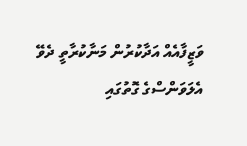ވަޒީފާއެއް އަދާކުރުން މަނާކުރާތީ ދެވޭ އެލަވަންސްގެ ގޮތުގައި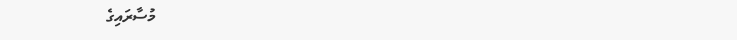މުސާރައިގެ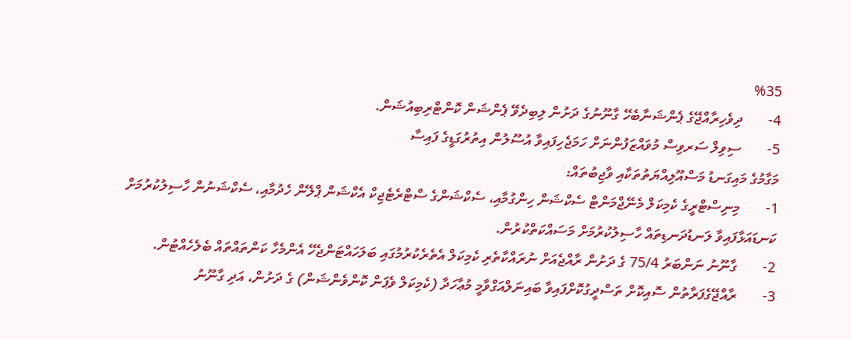%35
4-       ދިވެހިރާއްޖޭގެ ޕެންޝަނާބެހޭ ގާނޫނުގެ ދަށުން ލިބިދެވޭ ޕެންޝަން ކޮންޓްރިބިއުޝަން.
5-       ސިވިލް ސަރވިސް މުވައްޒަފުންނަށް ހަމަޖެހިފައިވާ އުސޫލުން އިތުރުގަޑީގެ ފައިސާ
މަގާމުގެ މައިގަނޑު މަސްއޫލިއްޔަތުތަކާއި ވާޖިބުތައް:
1-       މިނިސްޓްރީގެ ކެމިކަލް މެނޭޖްމަންޓް ސެކްޝަން ހިންގުމާއި، ސެކްޝަންގެ ސްޓްރެޓެޖިކް އެކްޝަން ޕްލޭން ހެދުމާއި، ސެކްޝަނުން ހާސިލުކުރުމަށް ކަނޑައަޅާފައިވާ ލަނޑުދަނޑިތައް ހާސިލުކުރުމަށް މަސައްކަތްކުރުން.
2-       ގާނޫނު ނަންބަރު 75/4 ގެ ދަށުން ރާއްޖެއަށް ނުރައްކާތެރި ކެމިކަލް އެތެރެކުރުމުގައި ބަލަހައްޓަންޖެހޭ އެންމެހާ ކަންތައްތައް ބެލެހެއްޓުން.
3-       ރާއްޖޭގެފަރާތުން ސޮއިކޮށް ތަސްދީގުކޮށްފައިވާ ބައިނަލްއަގްވާމީ މުޢާހަދާ (ކެމިކަލް ވެޕަން ކޮންވެންޝަން) ގެ ދަށުން، އަދި ގާނޫނު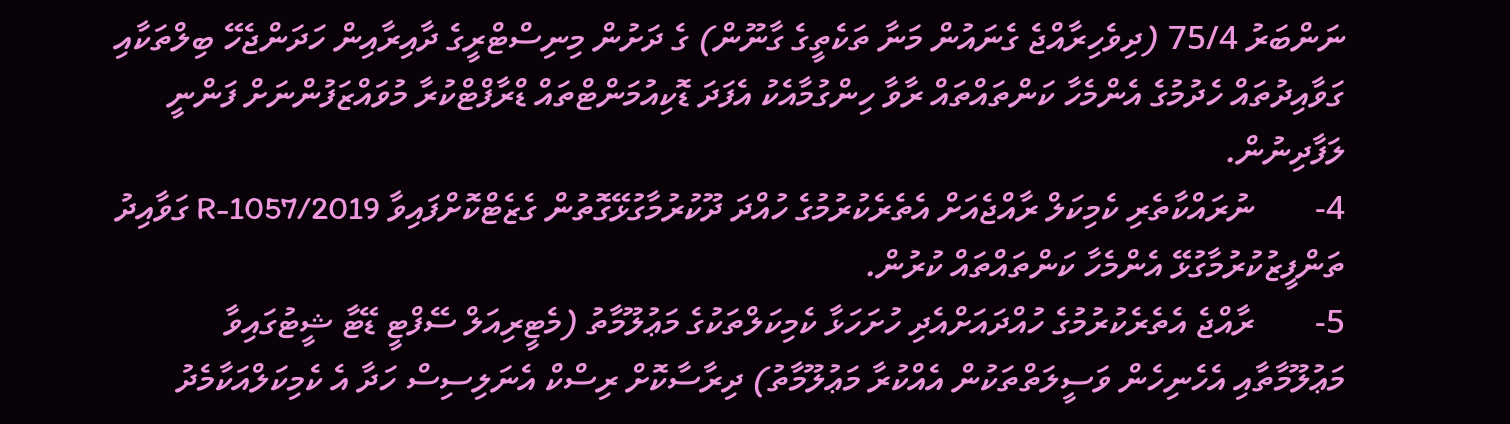ނަންބަރު 75/4 (ދިވެހިރާއްޖެ ގެނައުން މަނާ ތަކެތީގެ ގާނޫން) ގެ ދަށުން މިނިސްޓްރީގެ ދާއިރާއިން ހަދަންޖެހޭ ބިލްތަކާއި ގަވާއިދުތައް ހެދުމުގެ އެންމެހާ ކަންތައްތައް ރާވާ ހިންގުމާއެކު އެފަދަ ޑޮކިއުމަންޓްތައް ޑްރާފްޓްކުރާ މުވައްޒަފުންނަށް ފަންނީ ލަފާދިނުން.
4-       ނުރައްކާތެރި ކެމިކަލް ރާއްޖެއަށް އެތެރެކުރުމުގެ ހުއްދަ ދޫކުރުމާގުޅޭގޮތުން ގެޒެޓްކޮށްފައިވާ R-1057/2019 ގަވާއިދު ތަންފީޒުކުރުމާގުޅޭ އެންމެހާ ކަންތައްތައް ކުރުން.
5-       ރާއްޖެ އެތެރެކުރުމުގެ ހުއްދައަށްއެދި ހުށަހަޅާ ކެމިކަލްތަކުގެ މަޢުލޫމާތު (މެޓީރިއަލް ސޭފްޓީ ޑޭޓާ ޝީޓުގައިވާ މަޢުލޫމާތާއި އެހެނިހެން ވަސީލަތްތަކުން އެއްކުރާ މަޢުލޫމާތު) ދިރާސާކޮށް ރިސްކް އެނަލިސިސް ހަދާ އެ ކެމިކަލްއަކާމެދު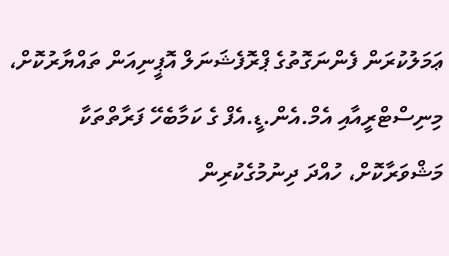ޢަމަލުކުރަން ފެންނަގޮތުގެ ޕްރޮފެޝަނަލް އޮޕީނިއަން ތައްޔާރުކޮށް، މިނިސްޓްރީއާއި އެމް.އެން.ޑީ.އެފް ގެ ކަމާބެހޭ ފަރާތްތަކާ މަޝްވަރާކޮށް، ހުއްދަ ދިނުމުގެކުރިން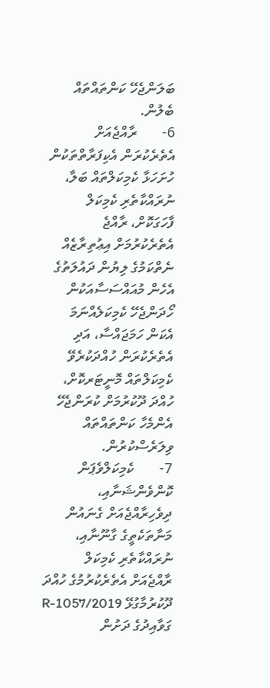ބަލަންޖެހޭ ކަންތައްތައް ބެލުން.
6-       ރާއްޖެއަށް އެތެރެކުރަން އެކިފަރާތްތަކުން ހުށަހަޅާ ކެމިކަލްތައް ބަލާ، ނުރައްކާތެރި ކެމިކަލް ފާހަގަކޮށް، ރާއްޖެ އެތެރެކުރުމަށް އިޢުތިރާޒެއް ނެތްކަމުގެ ލިޔުން ދައުލަތުގެ އެހެން މުއައްސަސާއަކުން ހޯދަންޖެހޭ ކެމިކަލެއްނަމަ އެކަން ހަމަޖައްސާ، އަދި އެތެރެކުރަން ހުއްދަކުރެވޭ ކެމިކަލްތައް މޮނީޓަރކޮށް، ހުއްދަ ދޫކުރުމަށް ކުރަންޖެހޭ އެންމެހާ ކަންތައްތައް ވިލަރެސްކުރުން.
7-       ކެމިކަލްވެޕަން ކޮންވެންޝަނާއި، ދިވެހިރާއްޖެއަށް ގެނައުން މަނާތަކެތީގެ ގާނޫނާއި، ނުރައްކާތެރި ކެމިކަލް ރާއްޖެއަށް އެތެރެކުރުމުގެ ހުއްދަ ދޫކުރުމާގުޅޭ 2019/R-1057 ގަވާއިދުގެ ދަށުން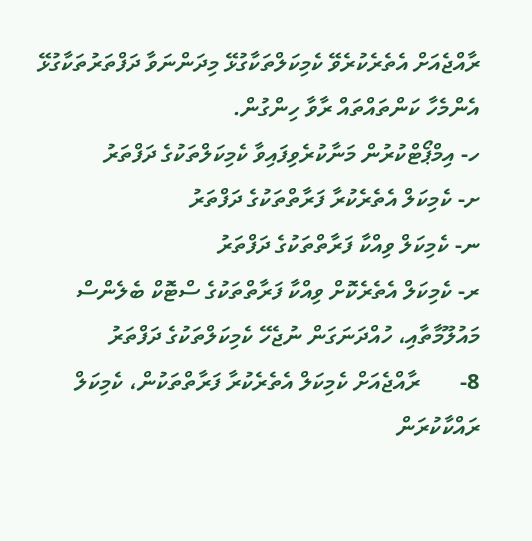ރާއްޖެއަށް އެތެރެކުރެވޭ ކެމިކަލްތަކާގުޅޭ މިދަންނަވާ ދަފްތަރުތަކާގުޅޭ އެންމެހާ ކަންތައްތައް ރާވާ ހިންގުން.
ހ- އިމްޕޯޓްކުރުން މަނާކުރެވިފައިވާ ކެމިކަލްތަކުގެ ދަފްތަރު
ށ- ކެމިކަލް އެތެރެކުރާ ފަރާތްތަކުގެ ދަފްތަރު
ނ- ކެމިކަލް ވިއްކާ ފަރާތްތަކުގެ ދަފްތަރު
ރ- ކެމިކަލް އެތެރެކޮށް ވިއްކާ ފަރާތްތަކުގެ ސްޓޮކް ބެލެންސް މައުލޫމާތާއި، ހުއްދަނަގަން ނުޖެހޭ ކެމިކަލްތަކުގެ ދަފްތަރު
8-       ރާއްޖެއަށް ކެމިކަލް އެތެރެކުރާ ފަރާތްތަކުން، ކެމިކަލް ރައްކާކުރަން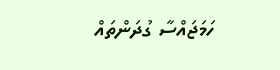ހަމަޖައްސާ ގުދަންތައް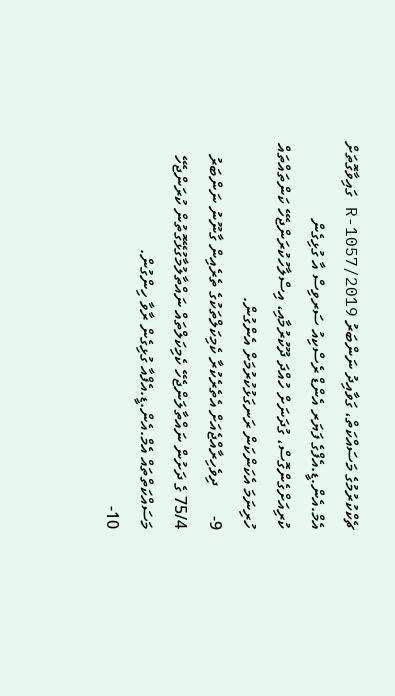ޗެކްކުރުމުގެ މަސައްކަތް، ގަވާއިދު ނަންބަރު 2019/R-1057 ގައިވާގޮތަށް އެމް.އެން.ޑީ.އެފްގެ ފަޔަރ އެންޑް ރެސްކިއު ސަރވިސް އާ ގުޅިގެން ކުރިއަށްގެންގޮސް، ގުދަނަށް ހުއްދަ ދޫކުރުމާއި، އިސްލާހުކުރަންޖެހޭ ކަންތައްތައް ހުރިނަމަ އެކަންކަން ރަނގަޅުކުރުމަށް އެންގުން.
9-       ދިވެހިރާއްޖެއަށް އެތެރެކުރާ ކެމިކަލްތަކުގެ ތެރެއިން ގާނޫނު ނަންބަރު 75/4 ގެ ދަށުން ނައްތާލަންޖެހޭ ކެމިކަލްތައް ނައްތާލުމާގުޅޭގޮތުން ކުރަންޖެހޭ މަސައްކަތްތައް އެމް.އެން.ޑީ.އެފްއާ ގުޅިގެން ރާވާ ހިންގުން.
10-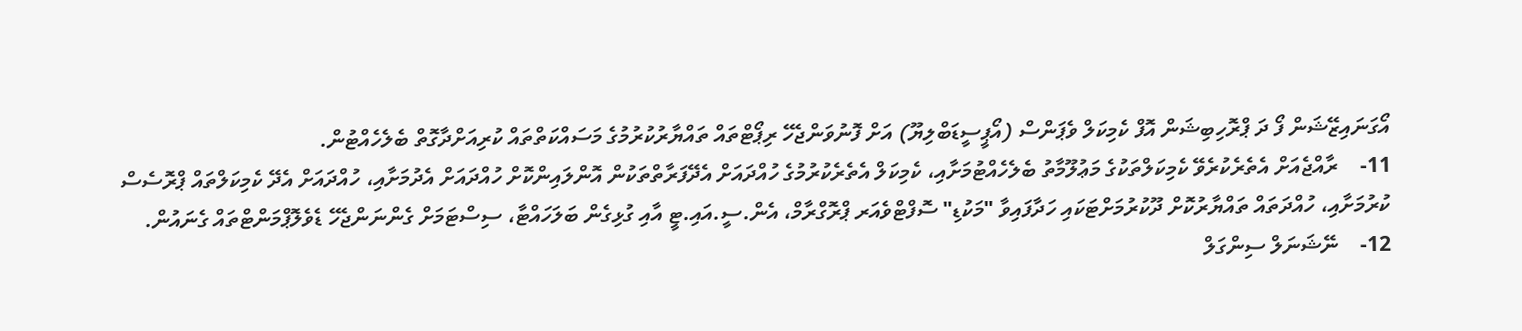އޯގަނައިޒޭޝަން ފޯ ދަ ޕްރޮހިބިޝަން އޮފް ކެމިކަލް ވެޕަންސް (އޯޕީސީޑަބްލިޔޫ) އަށް ފޮނުވަންޖެހޭ ރިޕޯޓްތައް ތައްޔާރުކުރުމުގެ މަސައްކަތްތައް ކުރިއަށްދާގޮތް ބެލެހެއްޓުން.
11-    ރާއްޖެއަށް އެތެރެކުރެވޭ ކެމިކަލްތަކުގެ މަޢުލޫމާތު ބެލެހެއްޓުމަށާއި، ކެމިކަލް އެތެރެކުރުމުގެ ހުއްދައަށް އެދޭފަރާތްތަކުން އޮންލައިންކޮށް ހުއްދައަށް އެދުމަށާއި، ހުއްދައަށް އެދޭ ކެމިކަލްތައް ޕްރޮސެސް ކުރުމަށާއި، ހުއްދަތައް ތައްޔާރުކޮށް ދޫކުރުމަށްޓަކައި ހަދާފައިވާ "މަކުޑި" ސޮފްޓްވެއަރ ޕްރޮގްރާމް، އެން.ސީ.އައި.ޓީ އާއި ގުޅިގެން ބަލަހައްޓާ، ސިސްޓަމަށް ގެންނަންޖެހޭ ޑެވެލޮޕްމަންޓްތައް ގެނައުން.
12-    ނޭޝަނަލް ސިންގަލް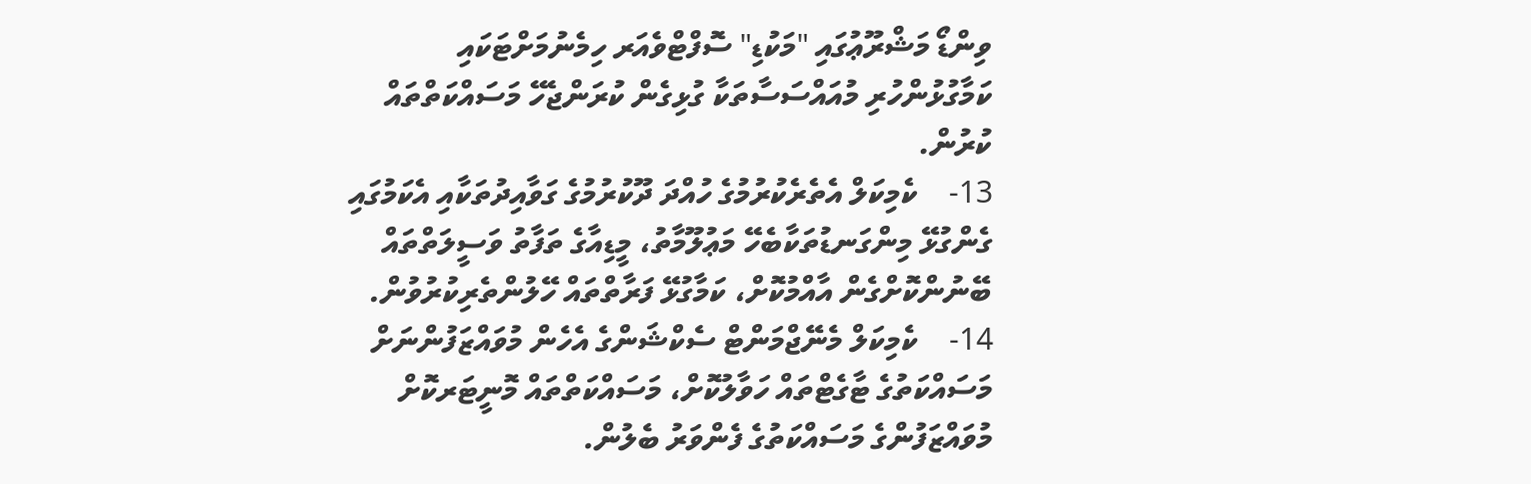ވިންޑޯ މަޝްރޫޢުގައި "މަކުޑި" ސޮފްޓްވެއަރ ހިމެނުމަށްޓަކައި ކަމާގުޅުންހުރި މުއައްސަސާތަކާ ގުޅިގެން ކުރަންޖެހޭ މަސައްކަތްތައް ކުރުން.
13-    ކެމިކަލް އެތެރެކުރުމުގެ ހުއްދަ ދޫކުރުމުގެ ގަވާއިދުތަކާއި އެކަމުގައި ގެންގުޅޭ މިންގަނޑުތަކާބެހޭ މަޢުލޫމާތު، މީޑިއާގެ ތަފާތު ވަސީލަތްތައް ބޭނުންކޮށްގެން އާއްމުކޮށް، ކަމާގުޅޭ ފަރާތްތައް ހޭލުންތެރިކުރުވުން.
14-    ކެމިކަލް މެނޭޖްމަންޓް ސެކްޝަންގެ އެހެން މުވައްޒަފުންނަށް މަސައްކަތުގެ ޓާގެޓްތައް ހަވާލުކޮށް، މަސައްކަތްތައް މޮނީޓަރކޮށް މުވައްޒަފުންގެ މަސައްކަތުގެ ފެންވަރު ބެލުން.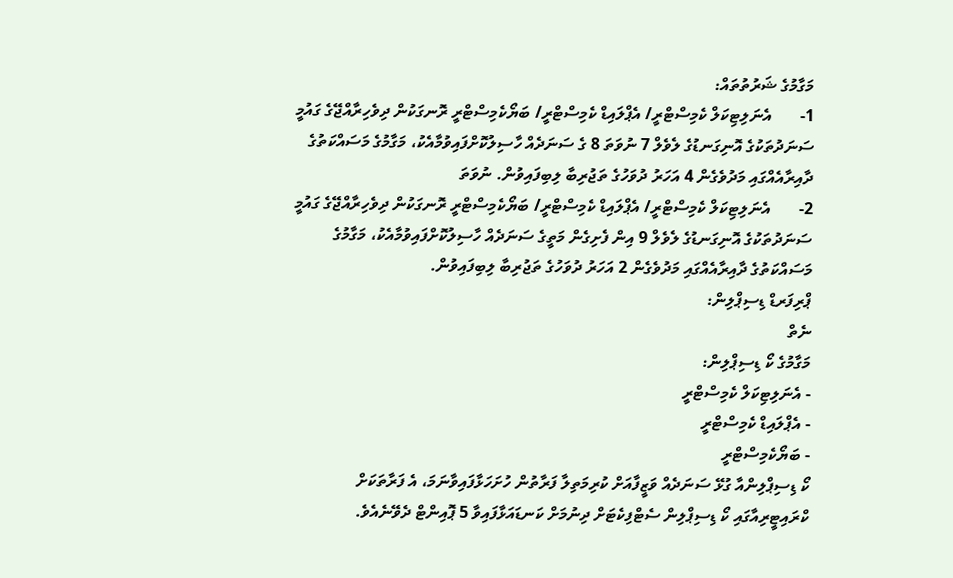މަގާމުގެ ޝަރުތުތައް:
1-       އެނަލިޓިކަލް ކެމިސްޓްރީ/ އެޕްލައިޑް ކެމިސްޓްރީ/ ބަޔޯކެމިސްޓްރީ ރޮނގަކުން ދިވެހިރާއްޖޭގެ ގައުމީ ސަނަދުތަކުގެ އޮނިގަނޑުގެ ލެވެލް 7 ނުވަތަ 8 ގެ ސަނަދެއް ހާސިލުކޮށްފައިވުމާއެކު، މަގާމުގެ މަސައްކަތުގެ ދާއިރާއެއްގައި މަދުވެގެން 4 އަހަރު ދުވަހުގެ ތަޖުރިބާ ލިބިފައިވުން. ނުވަތަ
2-       އެނަލިޓިކަލް ކެމިސްޓްރީ/ އެޕްލައިޑް ކެމިސްޓްރީ/ ބަޔޯކެމިސްޓްރީ ރޮނގަކުން ދިވެހިރާއްޖޭގެ ގައުމީ ސަނަދުތަކުގެ އޮނިގަނޑުގެ ލެވެލް 9 އިން ފެށިގެން މަތީގެ ސަނަދެއް ހާސިލުކޮށްފައިވުމާއެކު، މަގާމުގެ މަސައްކަތުގެ ދާއިރާއެއްގައި މަދުވެގެން 2 އަހަރު ދުވަހުގެ ތަޖުރިބާ ލިބިފައިވުން.
ޕްރިފަރޑް ޑިސިޕްލިން:
ނެތް
މަގާމުގެ ކޯ ޑިސިޕްލިން:
- އެނަލިޓިކަލް ކެމިސްޓްރީ
- އެޕްލައިޑް ކެމިސްޓްރީ
- ބަޔޯކެމިސްޓްރީ
ކޯ ޑިސިޕްލިންއާ ގުޅޭ ސަނަދެއް ވަޒީފާއަށް ކުރިމަތިލާ ފަރާތުން ހުށަހަޅާފައިވާނަމަ، އެ ފަރާތަކަށް ކްރައިޓީރިއާގައި ކޯ ޑިސިޕްލިން ސެޓްފިކެޓަށް ދިނުމަށް ކަނޑައަޅާފައިވާ 5 ޕޮއިންޓް ދެވޭނެއެވެ.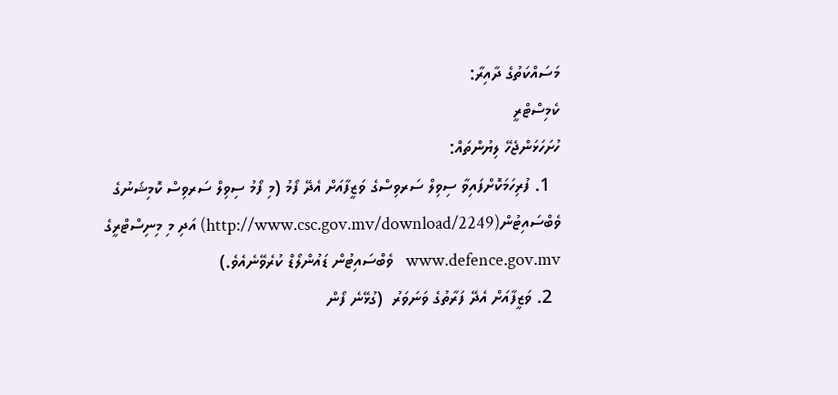މަސައްކަތުގެ ދާއިރާ:
ކެމިސްޓްރީ
ހުށަހަޅަންޖެހޭ ލިޔުންތައް:
  1. ފުރިހަމަކޮށްފައިވާ ސިވިލް ސަރވިސްގެ ވަޒީފާއަށް އެދޭ ފޯމު (މި ފޯމު ސިވިލް ސަރވިސް ކޮމިޝަނުގެ ވެބްސައިޓުން(http://www.csc.gov.mv/download/2249) އަދި މި މިނިސްޓްރީގެ www.defence.gov.mv   ވެބްސައިޓުން ޑައުންލޯޑް ކުރެވޭނެއެވެ.)
  2. ވަޒީފާއަށް އެދޭ ފަރާތުގެ ވަނަވަރު  (ގުޅޭނެ ފޯން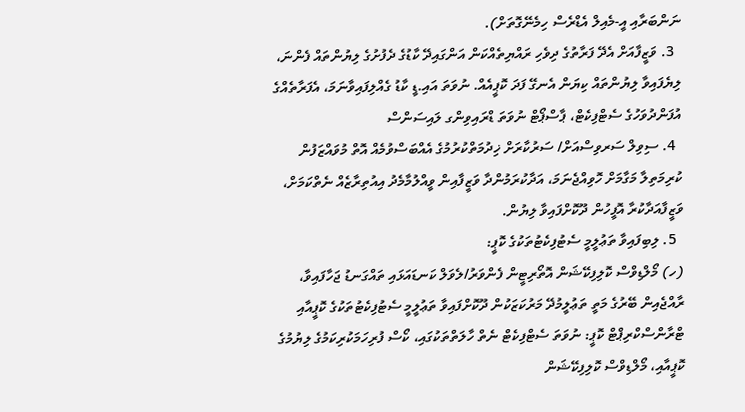ނަންބަރާއި އީ-މެއިލް އެޑްރެސް ހިމެނޭގޮތަށް).
  3. ވަޒީފާއަށް އެދޭ ފަރާތުގެ ދިވެހި ރައްޔިތެއްކަން އަންގައިދޭ ކާޑުގެ ދެފުށުގެ ލިޔުންތައް ފެންނަ، ލިޔެފައިވާ ލިޔުންތައް ކިޔަން އެނގޭ ފަދަ ކޮޕީއެއް. ނުވަތަ އައި.ޑީ ކާޑު ގެއްލިފައިވާނަމަ، އެފަރާތެއްގެ އުފަންދުވަހުގެ ސެޓްފިކެޓް، ޕާސްޕޯޓް ނުވަތަ ޑްރައިވިންގ ލައިސަންސް
  4. ސިވިލް ސަރވިސްއަށް/ ސަރުކާރަށް ޚިދުމަތްކުރުމުގެ އެއްބަސްވުމެއް އޮތް މުވައްޒަފުން ކުރިމަތިލާ މަގާމަށް ހޮވިއްޖެނަމަ، އަދާކުރަމުންދާ ވަޒީފާއިން ވީއްލުމާމެދު އިއުތިރާޒެއް ނެތްކަމަށް، ވަޒީފާއަދާކުރާ އޮފީހުން ދޫކޮށްފައިވާ ލިޔުން.
  5. ލިބިފައިވާ ތަޢުލީމީ ސެޓުފިކެޓުތަކުގެ ކޮޕީ:
(ހ) މޯލްޑިވްސް ކޮލިފިކޭޝަން އޮތޯރިޓީން ފެންވަރު/ލެވަލް ކަނޑައަޅައި ތައްގަނޑު ޖަހާފައިވާ، ރާއްޖެއިން ބޭރުގެ މަތީ ތަޢުލީމުދޭ މަރުކަޒަކުން ދޫކޮށްފައިވާ ތަޢުލީމީ ސެޓުފިކެޓުތަކުގެ ކޮޕީއާއި ޓްރާންސްކްރިޕްޓް ކޮޕީ: ނުވަތަ ސެޓްފިކެޓް ނެތް ހާލަތްތަކުގައި، ކޯސް ފުރިހަމަކުރިކަމުގެ ލިޔުމުގެ ކޮޕީއާއި، މޯލްޑިވްސް ކޮލިފިކޭޝަން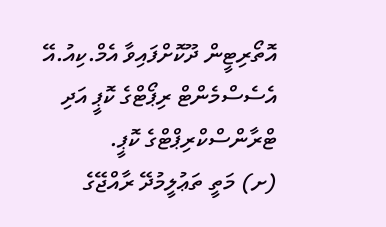އޮތޯރިޓީން ދޫކޮށްފައިވާ އެމް.ކިއު.އޭ އެސެސްމެންޓް ރިޕޯޓްގެ ކޮޕީ އަދި ޓްރާންސްކްރިޕްޓްގެ ކޮޕީ.
(ށ) މަތީ ތަޢުލީމުދޭ ރާއްޖޭގެ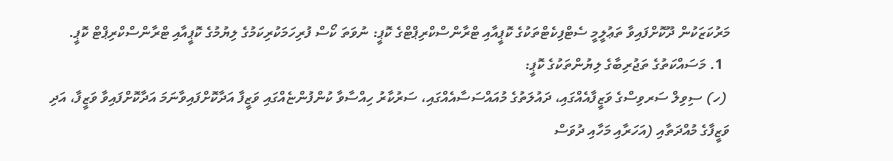މަރުކަޒަކުން ދޫކޮށްފައިވާ ތަޢުލީމީ ސެޓްފިކެޓްތަކުގެ ކޮޕީއާއި ޓްރާންސްކްރިޕްޓްގެ ކޮޕީ: ނުވަތަ ކޯސް ފުރިހަމަކުރިކަމުގެ ލިޔުމުގެ ކޮޕީއާއި ޓްރާންސްކްރިޕްޓް ކޮޕީ.
  1. މަސައްކަތުގެ ތަޖުރިބާގެ ލިޔުންތަކުގެ ކޮޕީ:
 (ހ) ސިވިލް ސަރވިސްގެ ވަޒީފާއެއްގައި، ދައުލަތުގެ މުއައްސަސާއެއްގައި، ސަރުކާރު ހިއްސާވާ ކުންފުންޏެއްގައި ވަޒީފާ އަދާކޮށްފައިވާނަމަ އަދާކޮށްފައިވާ ވަޒީފާ، އަދި ވަޒީފާގެ މުއްދަތާއި (އަހަރާއި މަހާއި ދުވަސް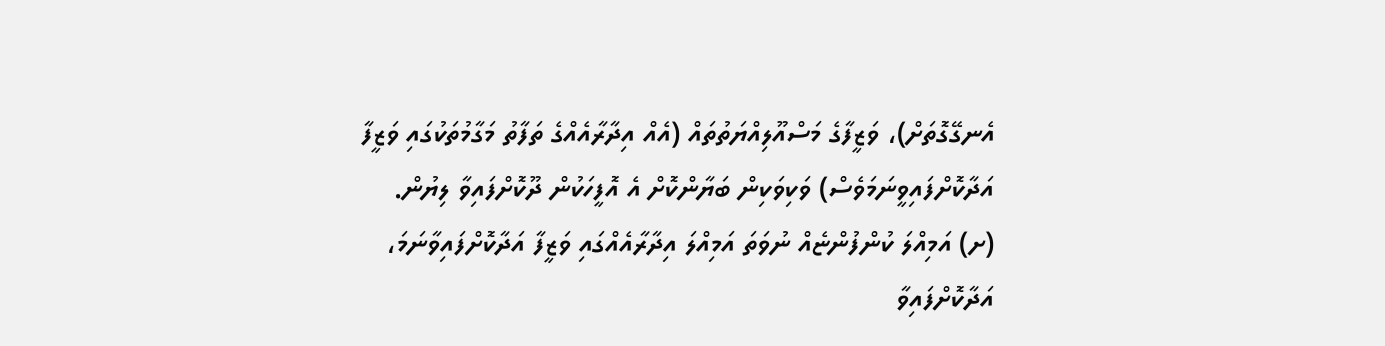އެނގޭގޮތަށް)، ވަޒީފާގެ މަސްއޫލިއްޔަތުތައް (އެއް އިދާރާއެއްގެ ތަފާތު މަގާމުތަކުގައި ވަޒީފާ އަދާކޮށްފައިވީނަމަވެސް) ވަކިވަކިން ބަޔާންކޮށް އެ އޮފީހަކުން ދޫކޮށްފައިވާ ލިޔުން.
(ށ) އަމިއްލަ ކުންފުންޏެއް ނުވަތަ އަމިއްލަ އިދާރާއެއްގައި ވަޒީފާ އަދާކޮށްފައިވާނަމަ، އަދާކޮށްފައިވާ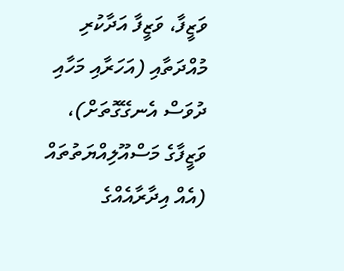ވަޒީފާ، ވަޒީފާ އަދާކުރި މުއްދަތާއި (އަހަރާއި މަހާއި ދުވަސް އެނގޭގޮތަށް)، ވަޒީފާގެ މަސްއޫލިއްޔަތުތައް (އެއް އިދާރާއެއްގެ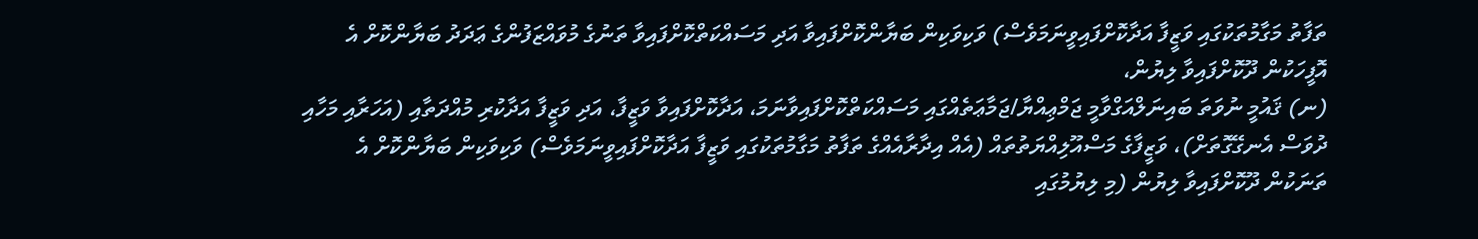ތަފާތު މަގާމުތަކުގައި ވަޒީފާ އަދާކޮށްފައިވީނަމަވެސް) ވަކިވަކިން ބަޔާންކޮށްފައިވާ އަދި މަސައްކަތްކޮށްފައިވާ ތަނުގެ މުވައްޒަފުންގެ ޢަދަދު ބަޔާންކޮށް އެ އޮފީހަކުން ދޫކޮށްފައިވާ ލިޔުން،
(ނ) ޤައުމީ ނުވަތަ ބައިނަލްއަގްވާމީ ޖަމްޢިއްޔާ/ޖަމާޢަތެއްގައި މަސައްކަތްކޮށްފައިވާނަމަ، އަދާކޮށްފައިވާ ވަޒީފާ، އަދި ވަޒީފާ އަދާކުރި މުއްދަތާއި (އަހަރާއި މަހާއި ދުވަސް އެނގޭގޮތަށް)، ވަޒީފާގެ މަސްއޫލިއްޔަތުތައް (އެއް އިދާރާއެއްގެ ތަފާތު މަގާމުތަކުގައި ވަޒީފާ އަދާކޮށްފައިވީނަމަވެސް) ވަކިވަކިން ބަޔާންކޮށް އެ ތަނަކުން ދޫކޮށްފައިވާ ލިޔުން (މި ލިޔުމުގައި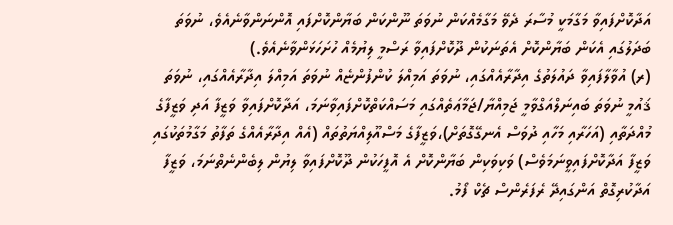އަދާކޮށްފައިވާ މަގާމަކީ މުސާރަ ދެވޭ މަގާމެއްކަން ނުވަތަ ނޫންކަން ބަޔާންކޮށްފައި އޮންނަންވާނެއެވެ، ނުވަތަ ބަދަލުގައި އެކަން ބަޔާންކޮށް އެތަނަކުން ދޫކޮށްފައިވާ ރަސްމީ ލިޔުމެއް ހުށަހަޅަންވާނެއެވެ.)
(ރ) އުވާލާފައިވާ ދައުލަތުގެ އިދާރާއެއްގައި، ނުވަތަ އަމިއްލަ ކުންފުންޏެއް ނުވަތަ އަމިއްލަ އިދާރާއެއްގައި، ނުވަތަ ޤައުމީ ނުވަތަ ބައިނަލްއަގްވާމީ ޖަމިއްޔާ/ޖަމާޢަތެއްގައި މަސައްކަތްކޮށްފައިވާނަމަ، އަދާކޮށްފައިވާ ވަޒީފާ އަދި ވަޒީފާގެ މުއްދަތާއި (އަހަރާއި މަހާއި ދުވަސް އެނގޭގޮތަށް)،ވަޒީފާގެ މަސްއޫލިއްޔަތުތައް (އެއް އިދާރާއެއްގެ ތަފާތު މަގާމުތަކުގައި ވަޒީފާ އަދާކޮށްފައިވީނަމަވެސް) ވަކިވަކިން ބަޔާންކޮށް އެ އޮފީހަކުން ދޫކޮށްފައިވާ ލިޔުން ލިބެންނެތްނަމަ، ވަޒީފާ އަދާކުރިގޮތް އަންގައިދޭ ރެފަރެންސް ޗެކް ފޯމު.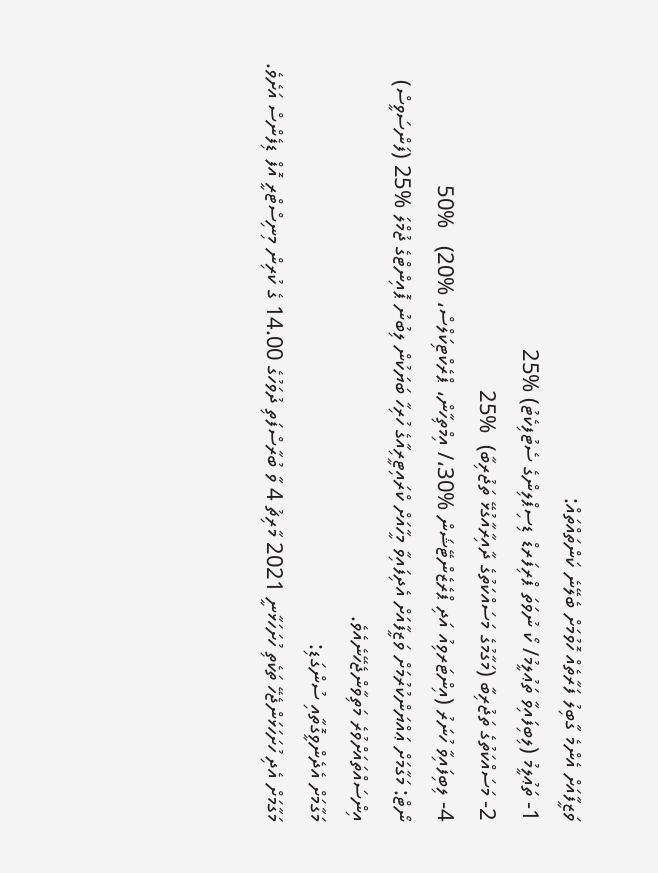ވަޒީފާއަށް އެންމެ ގާބިލު ފަރާތެއް ހޮވުމަށް ބެލޭނެ ކަންތައްތައް:
1- ތަޢުލީމު (ލިބިފައިވާ ތަޢުލީމު/ ކޯ ނުވަތަ ޕްރިފަރޑް ޑިސިޕްލިންގެ ސެޓުފިކެޓު) %25
2- މަސައްކަތުގެ ތަޖުރިބާ (މަގާމުގެ މަސައްކަތުގެ ދާއިރާއާގުޅޭ ތަޖުރިބާ)  %25
4- ލިބިފައިވާ ހުނަރު (އިންޓަރވިއު އަދި ޕްރެޒެންޓޭޝަން %30،/ އިމްތިހާން، ޕްރެކްޓިކަލްސް، %20)   %50
ނޯޓް: މަގާމަށް ޢައްޔަންކުރުމަށް ވަޒީފާއަށް އެދިފައިވާ މީހާއަށް ކްރައިޓީރިއާގެ ހުރިހާ ބަޔަކުން ލިބުނު ޕޮއިންޓްގެ ޖުމްލަ %25 (ފަންސަވީސް) އިންސައްތައަށްވުރެ މަތިވާންޖެހޭނެއެވެ.
މަގާމަށް އެދެންވީގޮތާއި ސުންގަޑި:
މަގާމަށް އެދި ހުށަހަޅަންޖެހޭ ތަކެތި ހުށަހަޅާނީ 2021 މާރިޗު 4 ވާ ބުރާސްފަތި ދުވަހުގެ 14.00 ގެ ކުރިން މިނިސްޓްރީ އޮފް ޑިފެންސް އަށެވެ.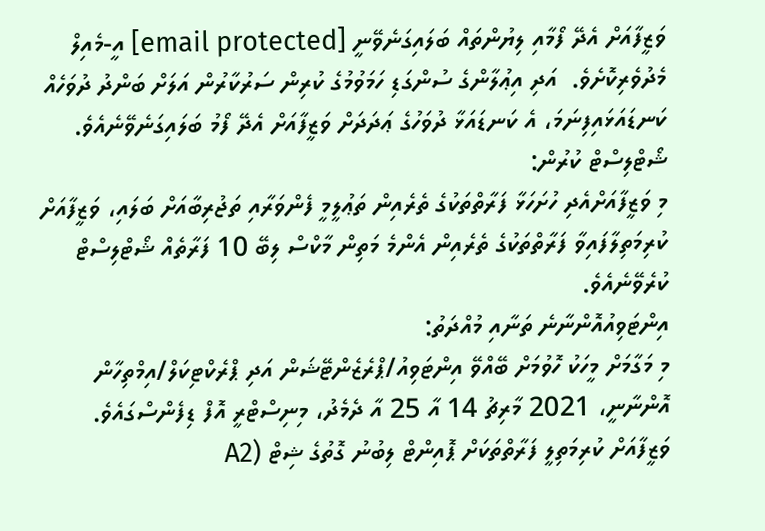ވަޒީފާއަށް އެދޭ ފޯމާއި ލިޔުންތައް ބަލައިގަނެވޭނީ [email protected] އީ-މެއިލް މެދުވެރިކޮށެވެ.  އަދި އިޢުލާންގެ ސުންގަޑި ހަމަވުމުގެ ކުރިން ސަރުކާރުން އަލަށް ބަންދު ދުވަހެއް ކަނޑައަޅައިފިނަމަ، އެ ކަނޑައަޅާ ދުވަހުގެ ޢަދަދަށް ވަޒީފާއަށް އެދޭ ފޯމު ބަލައިގަނެވޭނެއެވެ.
ޝޯޓްލިސްޓް ކުރުން:
މި ވަޒީފާއަށްއެދި ހުށަހަޅާ ފަރާތްތަކުގެ ތެރެއިން ތަޢުލީމީ ފެންވަރާއި ތަޖުރިބާއަށް ބަލައި، ވަޒީފާއަށް ކުރިމަތިލާފައިވާ ފަރާތްތަކުގެ ތެރެއިން އެންމެ މަތިން މާކްސް ލިބޭ 10 ފަރާތެއް ޝޯޓްލިސްޓް ކުރެވޭނެއެވެ.
އިންޓަވިއުއޮންނާނެ ތަނާއި މުއްދަތު:
މި މަގާމަށް މީހަކު ހޮވުމަށް ބޭއްވޭ އިންޓަވިއު/ޕްރެޒެންޓޭޝަން އަދި ޕްރެކްޓިކަލް/އިމްތިހާން އޮންނާނީ، 2021 މާރިޗު 14 އާ 25 އާ ދެމެދު، މިނިސްޓްރީ އޮފް ޑިފެންސްގައެވެ.
ވަޒީފާއަށް ކުރިމަތިލީ ފަރާތްތަކަށް ޕޮއިންޓް ލިބުނު ގޮތުގެ ޝިޓް (A2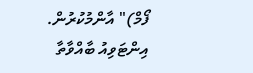ފޯމް)" އާންމުކުރުން.
އިންޓަވިއު ބާއްވާތާ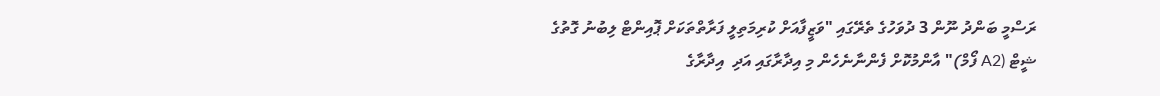ރަސްމީ ބަންދު ނޫން 3 ދުވަހުގެ ތެރޭގައި "ވަޒީފާއަށް ކުރިމަތިލީ ފަރާތްތަކަށް ޕޮއިންޓް ލިބުނު ގޮތުގެ ޝީޓް (A2 ފޯމް)" އާންމުކޮށް ފެންނާނެހެން މި އިދާރާގައި އަދި  އިދާރާގެ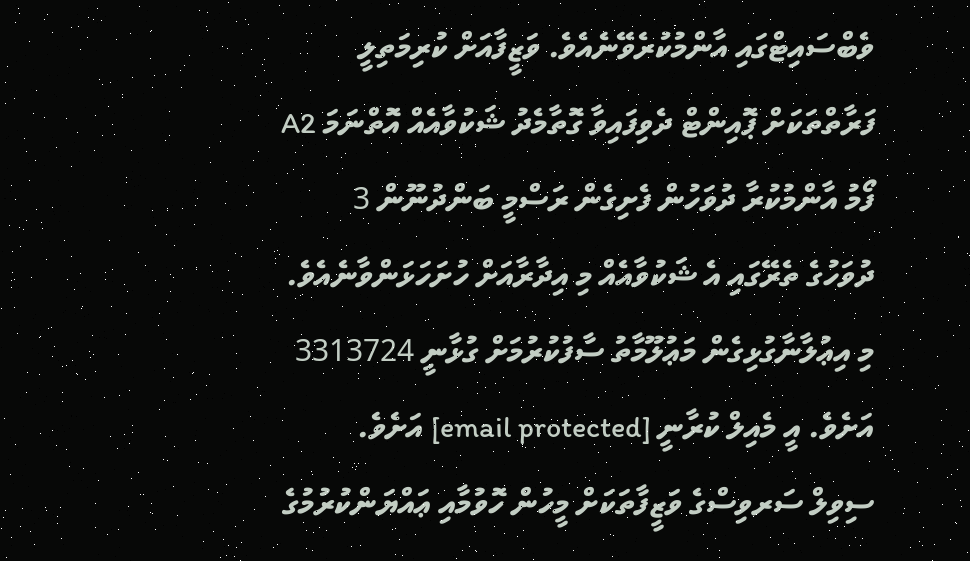ވެބްސައިޓްގައި އާންމުކުރެވޭނެއެވެ. ވަޒީފާއަށް ކުރިމަތިލީ ފަރާތްތަކަށް ޕޮއިންޓް ދެވިފައިވާ ގޮތާމެދު ޝަކުވާއެއް އޮތްނަމަ A2 ފޯމު އާންމުކުރާ ދުވަހުން ފެށިގެން ރަސްމީ ބަންދުނޫން 3 ދުވަހުގެ ތެރޭގައި އެ ޝަކުވާއެއް މި އިދާރާއަށް ހުށަހަޅަންވާނެއެވެ.
މި އިޢުލާނާގުޅިގެން މަޢުލޫމާތު ސާފުކުރުމަށް ގުޅާނީ 3313724 އަށެވެ. އީ މެއިލް ކުރާނީ [email protected] އަށެވެ.
ސިވިލް ސަރވިސްގެ ވަޒީފާތަކަށް މީހުން ހޮވުމާއި ޢައްޔަންކުރުމުގެ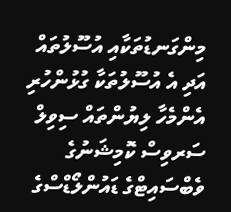މިންގަނޑުތަކާއި އުސޫލުތައް އަދި އެ އުސޫލުތަކާ ގުޅުންހުރި އެންމެހާ ލިޔުންތައް ސިވިލް ސަރވިސް ކޮމިޝަނުގެ ވެބްސައިޓްގެ ޑައުންލޯޑްސްގެ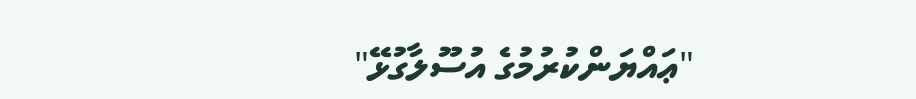"ޢައްޔަންކުރުމުގެ އުސޫލާގުޅޭ"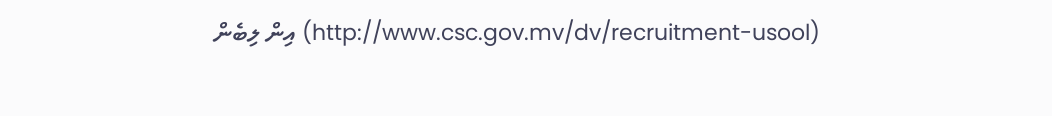(http://www.csc.gov.mv/dv/recruitment-usool) އިން ލިބެން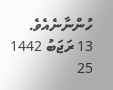ހުންނާނެއެވެ.
13 ރަޖަބު 1442
25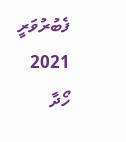ފެބުރުވަރީ 2021
ހޯދާ